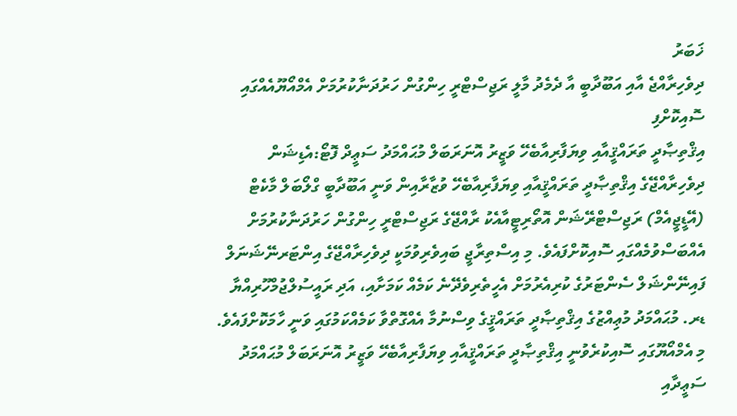ޚަބަރު
ދިވެހިރާއްޖެ އާއި އަބޫދާބީ އާ ދެމެދު މާލީ ރަޖިސްޓްރީ ހިންގުން ހަރުދަނާކުރުމަށް އެމްއޯޔޫއެއްގައި ސޮއިކޮށްފި
އިޤްތިޞާދީ ތަރައްޤީއާއި ވިޔަފާރިއާބެހޭ ވަޒީރު އޮނަރަބަލް މުޙައްމަދު ސަޢީދް ފޮޓޯ:އެޑިޝަން
ދިވެހިރާއްޖޭގެ އިޤްތިޞާދީ ތަރައްޤީއާއި ވިޔަފާރިއާބެހޭ ވުޒާރާއިން ވަނީ އަބޫދާބީ ގްލޯބަލް މާކެޓް (އޭޑީޖީއެމް) ރަޖިސްޓްރޭޝަން އޮތޯރިޓީއާއެކު ރާއްޖޭގެ ރަޖިސްޓްރީ ހިންގުން ހަރުދަނާކުރުމަށް އެއްބަސްވުމެއްގައި ސޮއިކޮށްފައެވެ. މި އިސްތިރާޖީ ބައިވެރިވުމަކީ ދިވެހިރާއްޖޭގެ އިންޓަރނޭޝަނަލް ފައިނޭންޝަލް ސެންޓަރުގެ ކުރިއެރުމަށް އެހީތެރިވެދޭނެ ކަމެއް ކަމަށާއި، އަދި ރައީސުލްޖުމްހޫރިއްޔާ ޑރ. މުޙައްމަދު މުޢިއްޒުގެ އިޤްތިޞާދީ ތަރައްޤީގެ ވިސްނުމާ އެއްގޮތްވާ ކަމެއްކަމުގައި ވަނީ ހާމަކޮށްފައެވެ.
މި އެމްއޯޔޫގައި ސޮއިކުރެވުނީ އިޤްތިޞާދީ ތަރައްޤީއާއި ވިޔަފާރިއާބެހޭ ވަޒީރު އޮނަރަބަލް މުޙައްމަދު ސަޢީދާއި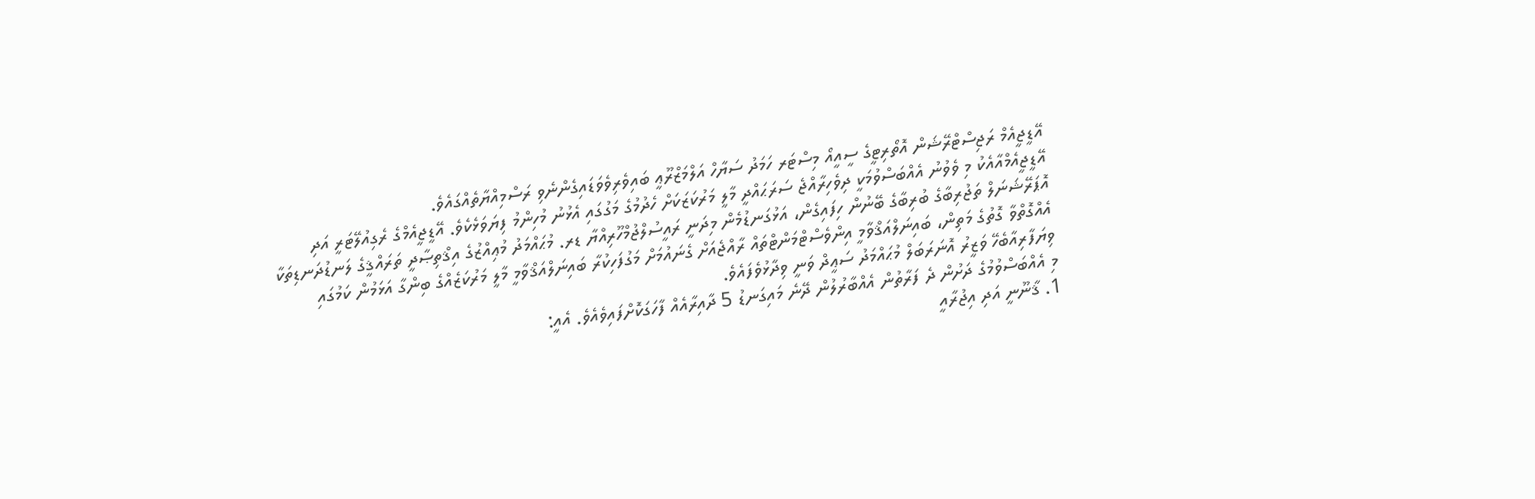އޭޑީޖީއެމް ރަޖިސްޓްރޭޝަން އޮތޯރިޓީގެ ސީއީއޯ މިސްޓަރ ހަމަދު ސަޔާހް އަލްމަޒްރޫޢީ ބައިވެރިވެވަޑައިގެންނެވި ރަސްމިއްޔާތެއްގައެވެ.
އޭޑީޖީއެމްއާއެކު މި ވެވުނު އެއްބަސްވުމަކީ ދިވެހިރާއްޖެ ސަރަޙައްދީ މާލީ މަރުކަޒަކަށް ހެދުމުގެ މަގުގައި އެޅުނު މުހިންމު ފިޔަވަޅެކެވެ. އޭޑީޖީއެމްގެ ރެގިއުލޭޓަރީ އަދި އޮޕަރޭޝަނަލް ތަޖުރިބާގެ ބުރިބާގެ ބޭނުން ހިފައިގެން، އަޅުގަނޑުމެން މިދަނީ ރައީސުލްޖުމްހޫރިއްޔާ ޑރ. މުޙައްމަދު މުޢިއްޒުގެ އިޤްތިޞާދީ ތަރައްޤީގެ ލަނޑުދަނޑިތަކާ އެއްގޮތްވާ ގޮތުގެ މަތިން، ބައިނަލްއަޤްވާމީ އިންވެސްޓްމަންޓްތައް ރާއްޖެއަށް ގެނައުމަށް މަގުފަހިކުރާ ބައިނަލްއަޤްވާމީ މާލީ މަރުކަޒެއްގެ ބިންގާ އަޅަމުން ކަމުގައި ވިޔަފާރިއާބެހޭ ވަޒީރު އޮނަރަބަލް މުޙައްމަދު ސަޢީދް ވަނީ ވިދާޅުވެފައެވެ.
މި އެއްބަސްވުމުގެ ދަށުން ދެ ފަރާތުން އެއްބާރުލުން ދޭނެ މައިގަނޑު 5 ދާއިރާއެއް ފާހަގަކޮށްފައިވެއެވެ. އެއީ:
1. ޤާނޫނީ އަދި އިޖުރާއީ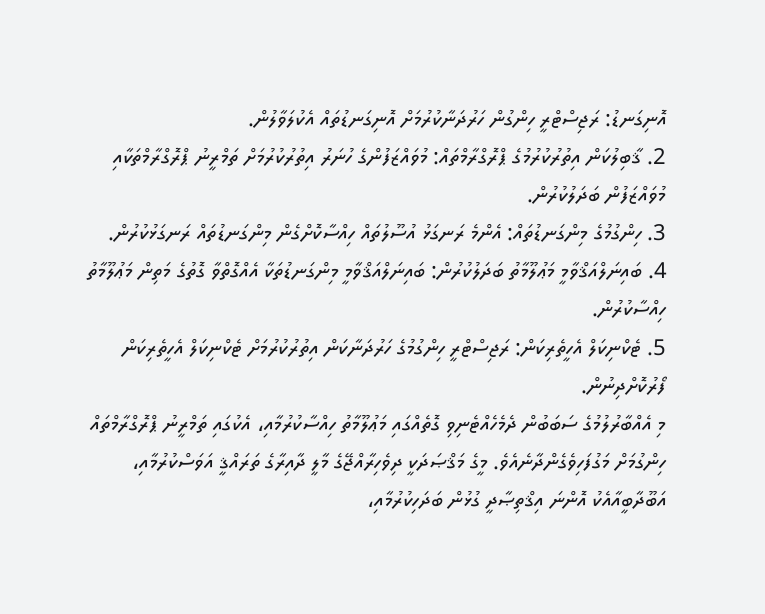އޮނިގަނޑު: ރަޖިސްޓްރީ ހިންގުން ހަރުދަނާކުރުމަށް އޮނިގަނޑުތައް އެކުލަވާލުން.
2. ޤާބިލުކަން އިތުރުކުރުމުގެ ޕްރޮގްރާމްތައް: މުވައްޒަފުންގެ ހުނަރު އިތުރުކުރުމަށް ތަމްރީނު ޕްރޮގްރާމްތަކާއި މުވައްޒަފުން ބަދަލުކުރުން.
3. ހިންގުމުގެ މިންގަނޑުތައް: އެންމެ ރަނގަޅު އުސޫލުތައް ހިއްސާކޮށްގެން މިންގަނޑުތައް ރަނގަޅުކުރުން.
4. ބައިނަލްއަޤްވާމީ މަޢުލޫމާތު ބަދަލުކުރުން: ބައިނަލްއަޤްވާމީ މިންގަނޑުތަކާ އެއްގޮތްވާ ގޮތުގެ މަތިން މަޢުލޫމާތު ހިއްސާކުރުން.
5. ޓެކްނިކަލް އެހީތެރިކަން: ރަޖިސްޓްރީ ހިންގުމުގެ ހަރުދަނާކަން އިތުރުކުރުމަށް ޓެކްނިކަލް އެހީތެރިކަން ފޯރުކޮށްދިނުން.
މި އެއްބާރުލުމުގެ ސަބަބުން ދެމެހެއްޓެނިވި ގޮތެއްގައި މަޢުލޫމާތު ހިއްސާކުރުމާއި، އެކުގައި ތަމްރީނު ޕްރޮގްރާމްތައް ހިންގުމަށް މަގުފަހިވެގެންދާނެއެވެ. މީގެ މަޤްޞަދަކީ ދިވެހިރާއްޖޭގެ މާލީ ދާއިރާގެ ތަރައްޤީ އަވަސްކުރުމާއި، އަބޫދާބީއާއެކު އޮންނަ އިޤްތިޞާދީ ގުޅުން ބަދަހިކުރުމާއި،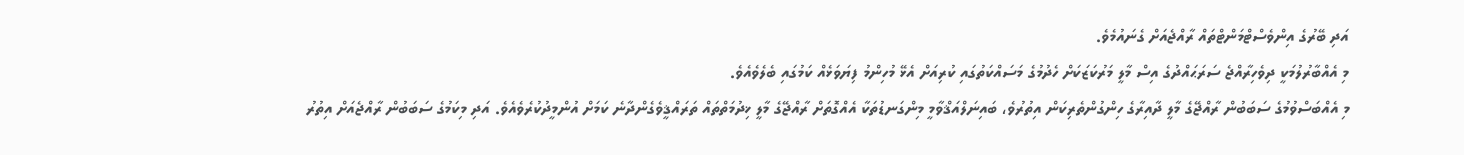އަދި ބޭރުގެ އިންވެސްޓްމަންޓްތައް ރާއްޖެއަށް ގެނައުމެވެ.
މި އެއްބާރުލުމަކީ ދިވެހިރާއްޖެ ސަރަޙައްދުގެ އިސް މާލީ މަރުކަޒަކަށް ހެދުމުގެ މަސައްކަތުގައި ކުރިއަށް އެޅޭ މުހިންމު ފިޔަވަޅެއް ކަމުގައި ބެލެވެއެވެ.
މި އެއްބަސްވުމުގެ ސަބަބުން ރާއްޖޭގެ މާލީ ދާއިރާގެ ހިންގުންތެރިކަން އިތުރުވެ، ބައިނަލްއަޤްވާމީ މިންގަނޑުތަކާ އެއްގޮތަށް ރާއްޖޭގެ މާލީ ޚިދުމަތްތައް ތަރައްޤީވެގެންދާނެ ކަމަށް އުންމީދުކުރެވެއެވެ. އަދި މިކަމުގެ ސަބަބުން ރާއްޖެއަށް އިތުރު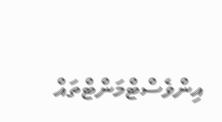އިންވެސްޓްމަންޓްތައް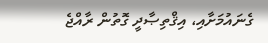ގެނައުމަށާއި، އިޤްތިޞާދީ ގޮތުން ރާއްޖެ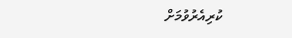ކުރިއެރުވުމަށް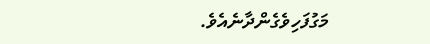މަގުފަހިވެގެންދާނެއެވެ.